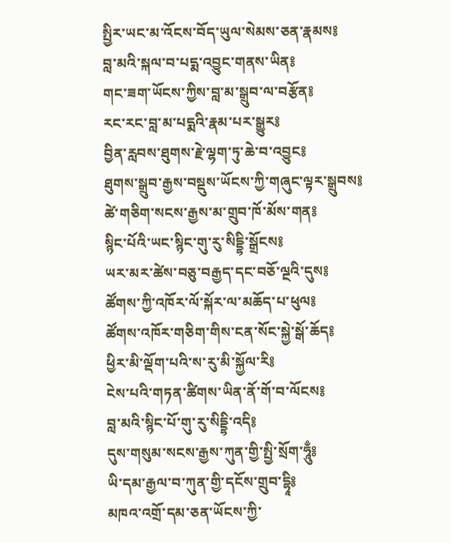སྤྱིར་ཡང་མ་འོངས་བོད་ཡུལ་སེམས་ཅན་རྣམས༔
བླ་མའི་སྐལ་བ་པདྨ་འབྱུང་གནས་ཡིན༔
གང་ཟག་ཡོངས་ཀྱིས་བླ་མ་སྒྲུབ་ལ་བརྩོན༔
རང་རང་བླ་མ་པདྨའི་རྣམ་པར་སྒྱུར༔
བྱིན་རླབས་ཐུགས་རྗེ་ལྷག་ཏུ་ཆེ་བ་འབྱུང༔
ཐུགས་སྒྲུབ་རྒྱས་བསྡུས་ཡོངས་ཀྱི་གཞུང་ལྟར་སྒྲུབས༔
ཚེ་གཅིག་སངས་རྒྱས་མ་གྲུབ་ཁོ་མོས་གན༔
སྙིང་པོའི་ཡང་སྙིང་གུ་རུ་སིདྡྷི་སྒྲོངས༔
ཡར་མར་ཚེས་བཅུ་བརྒྱད་དང་བཅོ་ལྔའི་དུས༔
ཚོགས་ཀྱི་འཁོར་ལོ་སྐོར་ལ་མཆོད་པ་ཕུལ༔
ཚོགས་འཁོར་གཅིག་གིས་ངན་སོང་སྐྱེ་སྒོ་ཆོད༔
ཕྱིར་མི་ལྡོག་པའི་ས་རུ་མི་སྐྱོལ་རི༔
ངེས་པའི་གཏན་ཚིགས་ཡིན་ནོ་གོ་བ་ལོངས༔
བླ་མའི་སྙིང་པོ་གུ་རུ་སིདྡྷི་འདི༔
དུས་གསུམ་སངས་རྒྱས་ཀུན་གྱི་སྤྱི་སྲོག་ཧཱུྃ༔
ཡི་དམ་རྒྱལ་བ་ཀུན་གྱི་དངོས་གྲུབ་དྷཱི༔
མཁའ་འགྲོ་དམ་ཅན་ཡོངས་ཀྱི་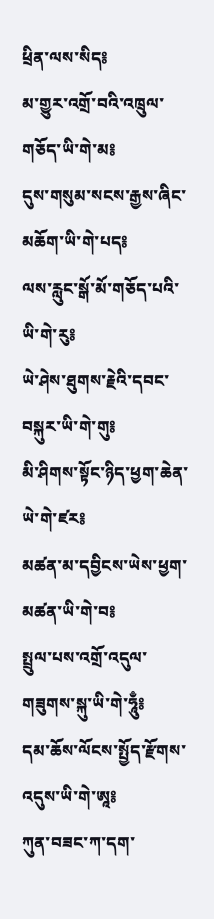ཕྲིན་ལས་སིད༔
མ་གྱུར་འགྲོ་བའི་འཁྲུལ་གཅོད་ཡི་གེ་མ༔
དུས་གསུམ་སངས་རྒྱས་ཞིང་མཆོག་ཡི་གེ་པད༔
ལས་རླུང་སྒོ་མོ་གཅོད་པའི་ཡི་གེ་རུ༔
ཡེ་ཤེས་ཐུགས་རྗེའི་དབང་བསྐུར་ཡི་གེ་གུ༔
མི་ཤིགས་སྟོང་ཉིད་ཕྱག་ཆེན་ཡེ་གེ་ཛར༔
མཚན་མ་དབྱིངས་ཡེས་ཕྱག་མཚན་ཡི་གེ་བ༔
སྤྲུལ་པས་འགྲོ་འདུལ་གཟུགས་སྐུ་ཡི་གེ་ཧཱུྃ༔
དམ་ཆོས་ལོངས་སྤྱོད་རྫོགས་འདུས་ཡི་གེ་ཨཱ༔
ཀུན་བཟང་ཀ་དག་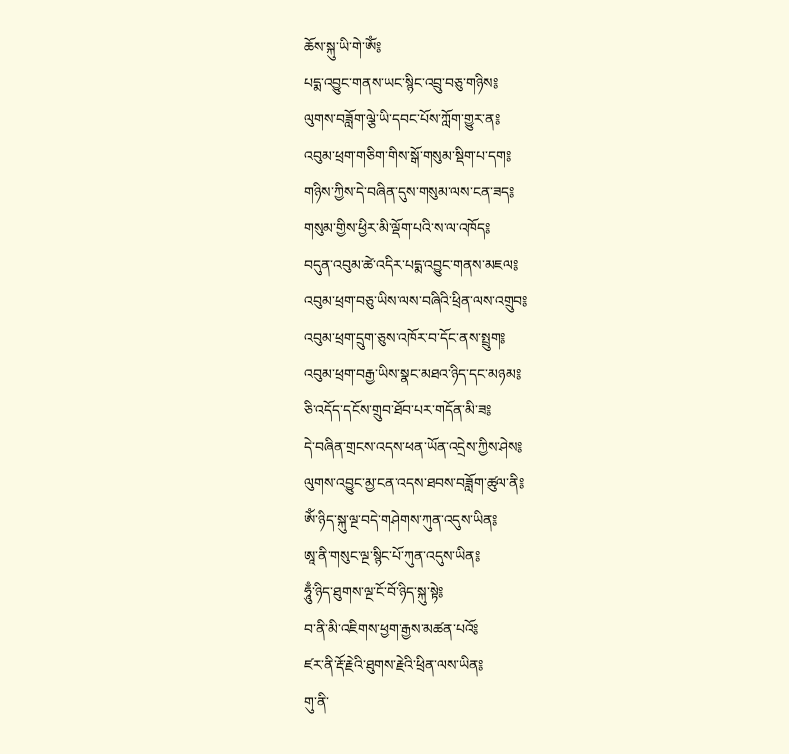ཆོས་སྐུ་ཡི་གེ་ཨོཾ༔
པདྨ་འབྱུང་གནས་ཡང་སྙིང་འབྲུ་བཅུ་གཉིས༔
ལུགས་བཟློག་ལྕེ་ཡི་དབང་པོས་ཀློག་གྱུར་ན༔
འབུམ་ཕྲག་གཅིག་གིས་སྒོ་གསུམ་སྡིག་པ་དག༔
གཉིས་ཀྱིས་དེ་བཞིན་དུས་གསུམ་ལས་ངན་ཟད༔
གསུམ་གྱིས་ཕྱིར་མི་ལྡོག་པའི་ས་ལ་འཁོད༔
བདུན་འབུམ་ཚེ་འདིར་པདྨ་འབྱུང་གནས་མཇལ༔
འབུམ་ཕྲག་བཅུ་ཡིས་ལས་བཞིའི་ཕྲིན་ལས་འགྲུབ༔
འབུམ་ཕྲག་དྲུག་ཅུས་འཁོར་བ་དོང་ནས་སྤྲུག༔
འབུམ་ཕྲག་བརྒྱ་ཡིས་སྣང་མཐའ་ཉིད་དང་མཉམ༔
ཅི་འདོད་དངོས་གྲུབ་ཐོབ་པར་གདོན་མི་ཟ༔
དེ་བཞིན་གྲངས་འདས་ཕན་ཡོན་འདྲེས་ཀྱིས་ཤེས༔
ལུགས་འབྱུང་མྱ་ངན་འདས་ཐབས་བཟློག་ཚུལ་ནི༔
ཨོཾ་ཉིད་སྐུ་ལྔ་བདེ་གཤེགས་ཀུན་འདུས་ཡིན༔
ཨཱ་ནི་གསུང་ལྔ་སྙིང་པོ་ཀུན་འདུས་ཡིན༔
ཧཱུྃ་ཉིད་ཐུགས་ལྔ་ངོ་བོ་ཉིད་སྐུ་སྟེ༔
བ་ནི་མི་འཇིགས་ཕྱག་རྒྱས་མཚན་པའོ༔
ཛར་ནི་རྡོ་རྗེའི་ཐུགས་རྗེའི་ཕྲིན་ལས་ཡིན༔
གུ་ནི་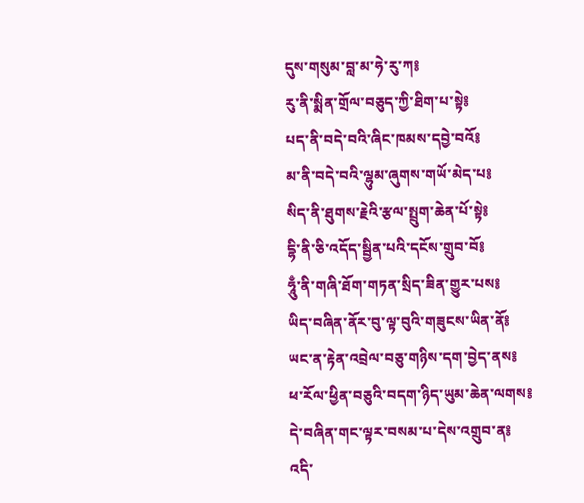དུས་གསུམ་བླ་མ་ཧེ་རུ་ཀ༔
རུ་ནི་སྨིན་གྲོལ་བཅུད་ཀྱི་ཐིག་པ་སྟེ༔
པད་ནི་བདེ་བའི་ཞིང་ཁམས་དབྱེ་བའོ༔
མ་ནི་བདེ་བའི་ལྷུམ་ཞུགས་གཡོ་མེད་པ༔
སིད་ནི་ཐུགས་རྗེའི་རྩལ་སྤྲུག་ཆེན་པོ་སྟེ༔
དྷི་ནི་ཅི་འདོད་སྦྱིན་པའི་དངོས་གྲུབ་བོ༔
ཧཱུྃ་ནི་གཞི་ཐོག་གཏན་སྲིད་ཟིན་གྱུར་པས༔
ཡིད་བཞིན་ནོར་བུ་ལྟ་བུའི་གཟུངས་ཡིན་ནོ༔
ཡང་ན་རྟེན་འབྲེལ་བཅུ་གཉིས་དག་བྱེད་ནས༔
ཕ་རོལ་ཕྱིན་བཅུའི་བདག་ཉིད་ཡུམ་ཆེན་ལགས༔
དེ་བཞིན་གང་ལྟར་བསམ་པ་དེས་འགྲུབ་ན༔
འདི་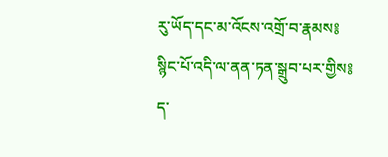རུ་ཡོད་དང་མ་འོངས་འགྲོ་བ་རྣམས༔
སྙིང་པོ་འདི་ལ་ནན་ཏན་སྒྲུབ་པར་གྱིས༔
ད་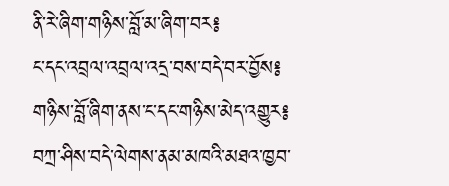ནི་རེ་ཞིག་གཉིས་བློ་མ་ཞིག་བར༔
ང་དང་འབྲལ་འབྲལ་འདྲ་བས་བདེ་བར་བྱོས༔
གཉིས་བློ་ཞིག་ནས་ང་དང་གཉིས་མེད་འགྱུར༔
བཀྲ་ཤིས་བདེ་ལེགས་ནམ་མཁའི་མཐའ་ཁྱབ་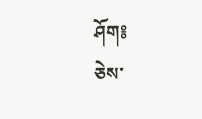ཤོག༔
ཅེས་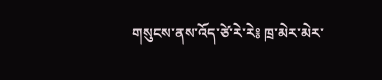གསུངས་ནས་འོད་ཙེ་རེ་རེ༔ ཁྲ་མེར་མེར་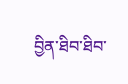བྱིན་ཐིབ་ཐིབ་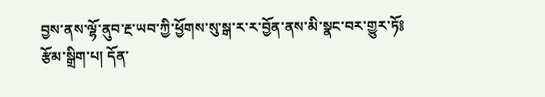བྱས་ནས་ལྷོ་ནུབ་རྔ་ཡབ་ཀྱི་ཕྱོགས་སུ་སྒ་ར་ར་བྱོན་ནས་མི་སྣང་བར་གྱུར་ཏོ༔
རྩོམ་སྒྲིག་པ། དོན་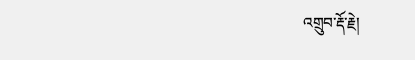འགྲུབ་རྡོ་རྗེ།